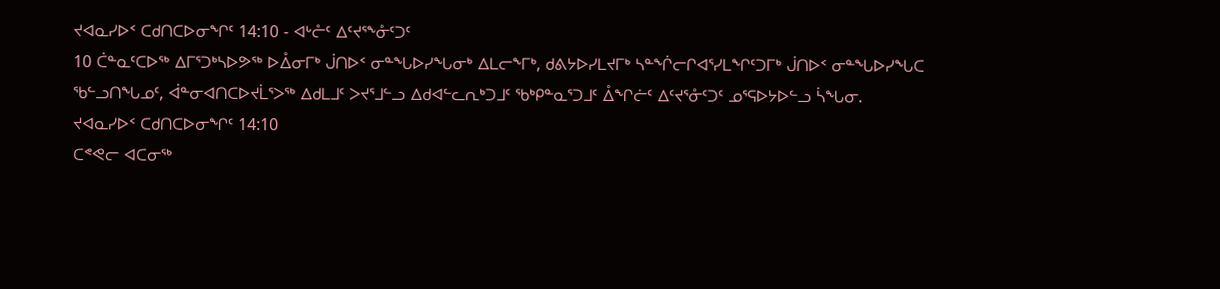ᔪᐊᓇᓯᐅᑉ ᑕᑯᑎᑕᐅᓂᖏᑦ 14:10 - ᐊᒡᓔᑦ ᐃᑦᔪᕐᖕᓁᑦᑐᑦ
10 ᑖᓐᓇᑦᑕᐅᖅ ᐃᒥᕐᑐᒃᓴᐅᕗᖅ ᐅᐂᓂᒥᒃ ᒎᑎᐅᑉ ᓂᓐᖓᐅᓯᖓᓂᒃ ᐃᒪᓕᖕᒥᒃ, ᑯᕕᔭᐅᓯᒪᔪᒥᒃ ᓴᓐᖐᓕᒋᐊᕐᓯᒪᖏᑦᑐᒥᒃ ᒎᑎᐅᑉ ᓂᓐᖓᐅᓯᖓᑕ ᖃᓪᓗᑎᖓᓄᑦ, ᐋᓐᓂᐊᑎᑕᐅᔪᒫᕐᐳᖅ ᐃᑯᒪᒧᑦ ᐳᔪᕐᒧᓪᓗ ᐃᑯᐊᓪᓚᕆᒃᑐᒧᑦ ᖃᒃᑭᓐᓇᕐᑐᒧᑦ ᐂᖏᓖᑦ ᐃᑦᔪᕐᓁᑦᑐᑦ ᓄᕐᕋᐅᔭᐅᓪᓗ ᓵᖓᓂ.
ᔪᐊᓇᓯᐅᑉ ᑕᑯᑎᑕᐅᓂᖏᑦ 14:10
ᑕᕝᕙᓕ ᐊᑕᓂᖅ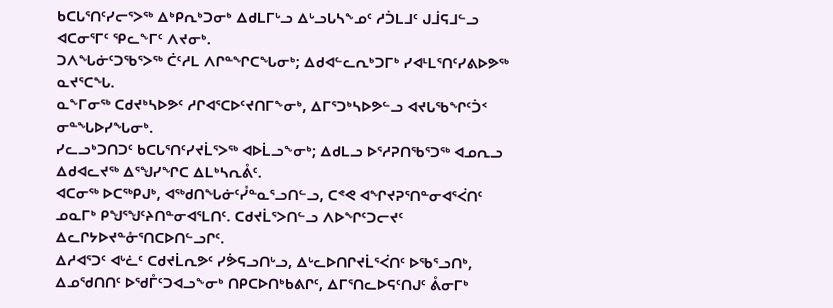ᑲᑕᒐᕐᑎᑦᓯᓕᕐᐳᖅ ᐃᒃᑭᕆᒃᑐᓂᒃ ᐃᑯᒪᒥᒡᓗ ᐃᒡᓗᒐᓴᖕᓄᑦ ᓱᑑᒪᒧᑦ ᒍᒨᕋᒧᓪᓗ ᐊᑕᓂᕐᒥᑦ ᕿᓚᖕᒥᑦ ᐱᔪᓂᒃ.
ᑐᐱᖓᓃᑦᑐᖃᕐᐳᖅ ᑖᑦᓱᒪ ᐱᒋᓐᖏᑕᖓᓂᒃ; ᐃᑯᐊᓪᓚᕆᒃᑐᒥᒃ ᓯᐊᒻᒪᕐᑎᑦᓯᕕᐅᕗᖅ ᓇᔪᕐᑕᖓ.
ᓇᖕᒥᓂᖅ ᑕᑯᔪᒃᓴᐅᕗᑦ ᓱᒋᐊᕐᑕᐅᑦᔪᑎᒥᖕᓂᒃ, ᐃᒥᕐᑐᒃᓴᐅᕗᓪᓗ ᐊᔪᒐᖃᖏᑦᑑᑉ ᓂᓐᖓᐅᓯᖓᓂᒃ.
ᓯᓚᓗᒃᑐᑎᑐᑦ ᑲᑕᒐᕐᑎᑦᓯᔪᒫᕐᐳᖅ ᐊᐅᒫᓗᖕᓂᒃ; ᐃᑯᒪᓗ ᐅᕐᓱᕈᑎᖃᕐᑐᖅ ᐊᓄᕆᓗ ᐃᑯᐊᓚᔪᖅ ᐃᕐᖑᓯᖏᑕ ᐃᒪᒃᓴᕆᕔᑦ.
ᐊᑕᓂᖅ ᐅᑕᖅᑭᒍᒃ, ᐊᖅᑯᑎᖓᓃᑦᓮᓐᓇᕐᓗᑎᓪᓗ, ᑕᕝᕙ ᐊᖏᔪᕈᕐᑎᓐᓂᐊᕐᐹᑎᑦ ᓄᓇᒥᒃ ᑭᖑᕐᖑᑦᔨᑎᓐᓂᐊᕐᒪᑎᑦ. ᑕᑯᔪᒫᕐᐳᑎᓪᓗ ᐱᐅᖏᑦᑐᓕᔪᑦ ᐃᓚᒋᔭᐅᔪᓐᓁᕐᑎᑕᐅᑎᓪᓗᒋᑦ.
ᐃᓱᐊᕐᑐᑦ ᐊᒡᓛᑦ ᑕᑯᔪᒫᕆᕗᑦ ᓯᕘᕋᓗᑎᒡᓗ, ᐃᒡᓚᐅᑎᒋᔪᒫᕐᐹᑎᑦ ᐅᖃᕐᓗᑎᒃ,
ᐃᓄᖁᑎᑎᑦ ᐅᖁᒤᑦᑐᐊᓗᖕᓂᒃ ᑎᑭᑕᐅᑎᒃᑲᕕᒋᑦ, ᐃᒥᕐᑎᓚᐅᕋᑦᑎᒍᑦ ᕔᓂᒥᒃ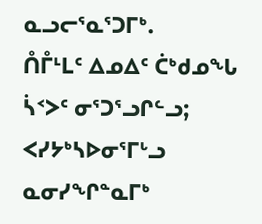ᓇᓗᓕᕐᓇᕐᑐᒥᒃ.
ᑍᒤᒻᒪᑦ ᐃᓄᐃᑦ ᑖᒃᑯᓄᖓ ᓵᑉᐳᑦ ᓂᕐᑐᕐᓗᒋᓪᓗ; ᐸᓯᔭᒃᓴᐅᓂᕐᒥᒡᓗ ᓇᓂᓯᖏᓐᓇᒥᒃ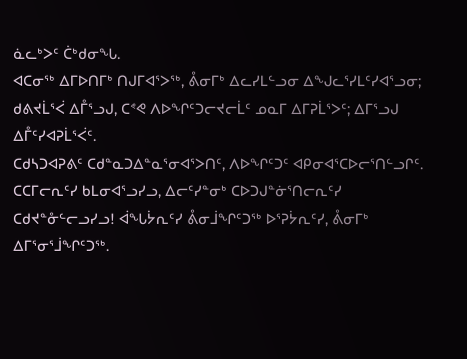ᓈᓚᒃᐳᑦ ᑖᒃᑯᓂᖓ.
ᐊᑕᓂᖅ ᐃᒥᐅᑎᒥᒃ ᑎᒍᒥᐊᕐᐳᖅ, ᕔᓂᒥᒃ ᐃᓚᓯᒪᓪᓗᓂ ᐃᖑᓚᕐᓯᒪᑦᓯᐊᕐᓗᓂ; ᑯᕕᔪᒫᕐᐹ ᐃᒤᕐᓗᒍ, ᑕᕝᕙ ᐱᐅᖏᑦᑐᓕᔪᓕᒫᑦ ᓄᓇᒥ ᐃᒥᕈᒫᕐᐳᑦ; ᐃᒥᕐᓗᒍ ᐃᒤᑦᓯᐊᕈᒫᕐᐹᑦ.
ᑕᑯᓴᑐᐊᕈᕕᑦ ᑕᑯᓐᓇᑐᐃᓐᓇᕐᓂᐊᕐᐳᑎᑦ, ᐱᐅᖏᑦᑐᑦ ᐊᑭᓂᐊᕐᑕᐅᓕᕐᑎᓪᓗᒋᑦ.
ᑕᑕᒥᓕᕆᑦᓯ ᑲᒪᓂᐊᕐᓗᓯᓗ, ᐃᓕᑦᓯᓐᓂᒃ ᑕᐅᑐᒍᓐᓃᕐᑎᓕᕆᑦᓯ ᑕᑯᔪᓐᓁᓪᓕᓗᓯᓗ! ᐋᖓᔮᕆᑦᓯ ᕔᓂᒨᖏᑦᑐᖅ ᐅᕐᕈᔮᕆᑦᓯ, ᕔᓂᒥᒃ ᐃᒥᕐᓂᕐᒨᖏᑦᑐᖅ.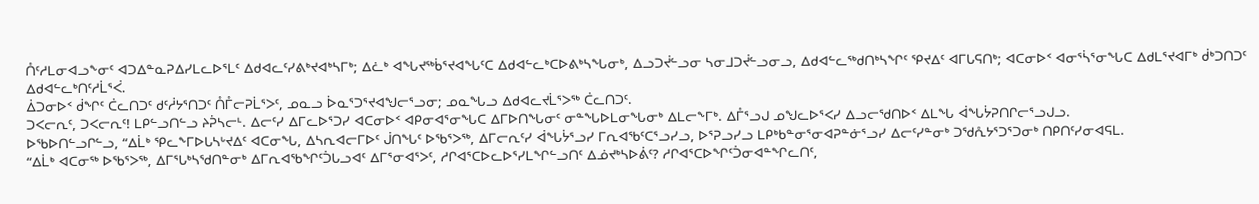ᑍᑦᓱᒪᓂᐊᓗᖕᓂᑦ ᐊᑐᐃᓐᓇᕈᐃᓯᒪᓚᐅᕐᒪᑦ ᐃᑯᐊᓚᑦᓯᕕᒃᔪᐊᒃᓴᒥᒃ; ᐃᓛᒃ ᐊᖓᔪᖅᑳᕐᔪᐊᖓᑦᑕ ᐃᑯᐊᓪᓚᒃᑕᐅᕕᒃᓴᖓᓂᒃ, ᐃᓗᑐᔫᓪᓗᓂ ᓴᓂᒧᑐᔫᓪᓗᓂᓗ, ᐃᑯᐊᓪᓚᖅᑯᑎᒃᓴᖏᑦ ᕿᔪᐃᑦ ᐊᒥᒐᕋᑎᒃ; ᐊᑕᓂᐅᑉ ᐊᓂᕐᓵᕐᓂᖓᑕ ᐃᑯᒪᕐᔪᐊᒥᒃ ᑰᒃᑐᑎᑐᑦ ᐃᑯᐊᓪᓚᒃᑎᑦᓱᒫᕐᐹ.
ᐄᑐᓂᐅᑉ ᑰᖏᑦ ᑖᓚᑎᑐᑦ ᑯᑦᓲᔭᕐᑎᑐᑦ ᑍᒤᓕᕈᒫᕐᐳᑦ, ᓄᓇᓗ ᐆᓇᕐᑐᕐᔪᐊᖑᓕᕐᓗᓂ; ᓄᓇᖓᓗ ᐃᑯᐊᓚᔪᒫᕐᐳᖅ ᑖᓚᑎᑐᑦ.
ᑐᐸᓕᕆᑦ, ᑐᐸᓕᕆᑦ! ᒪᑭᓪᓗᑎᓪᓗ ᔨᕉᓴᓕᒻ. ᐃᓕᑦᓯ ᐃᒥᓚᐅᕐᑐᓯ ᐊᑕᓂᐅᑉ ᐊᑭᓂᐊᕐᓂᖓᑕ ᐃᒥᐅᑎᖓᓂᑦ ᓂᓐᖓᐅᒪᓂᖓᓂᒃ ᐃᒪᓕᖕᒥᒃ. ᐃᒤᕐᓗᒍ ᓄᖑᓚᐅᕐᐸᓯ ᐃᓗᓕᖁᑎᐅᑉ ᐃᒪᖓ ᐋᖓᔮᕈᑎᒋᓕᕐᓗᒍᓗ.
ᐅᖃᐅᑎᓪᓗᒋᓪᓗ, “ᐃᒫᒃ ᕿᓚᖕᒥᐅᒐᓴᒡᔪᐃᑦ ᐊᑕᓂᖓ, ᐃᓴᕆᐊᓕᒥᐅᑦ ᒎᑎᖓᑦ ᐅᖃᕐᐳᖅ, ᐃᒥᓕᕆᑦᓯ ᐋᖓᔮᕐᓗᓯ ᒥᕆᐊᖃᑦᑕᕐᓗᓯᓗ, ᐅᕐᕈᓗᓯᓗ ᒪᑭᒃᑲᓐᓂᕐᓂᐊᕈᓐᓃᕐᓗᓯ ᐃᓕᑦᓯᓐᓂᒃ ᑐᖁᕅᔭᕐᑐᕐᑐᓂᒃ ᑎᑭᑎᑦᓯᓂᐊᕋᒪ.
“ᐃᒫᒃ ᐊᑕᓂᖅ ᐅᖃᕐᐳᖅ, ᐃᒥᕐᒐᒃᓴᖁᑎᓐᓂᒃ ᐃᒥᕆᐊᖃᖏᑦᑑᒐᓗᐊᑦ ᐃᒥᕐᓂᐊᕐᐳᑦ, ᓱᒋᐊᕐᑕᐅᓚᐅᕐᓯᒪᖏᓪᓗᑎᑦ ᐃᓅᔪᒃᓴᐅᕖᑦ? ᓱᒋᐊᕐᑕᐅᖏᑦᑑᓂᐊᓐᖏᓚᑎᑦ,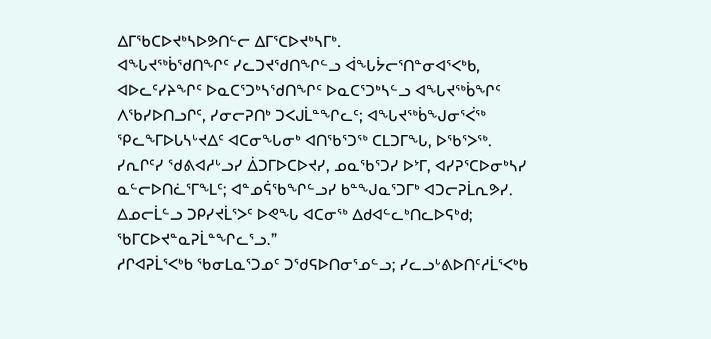ᐃᒥᖃᑕᐅᔪᒃᓴᐅᕗᑎᓪᓕ ᐃᒥᕐᑕᐅᔪᒃᓴᒥᒃ.
ᐊᖓᔪᖅᑳᖁᑎᖏᑦ ᓯᓚᑐᔪᖁᑎᖏᓪᓗ ᐋᖓᔮᓕᕐᑎᓐᓂᐊᕐᐸᒃᑲ, ᐊᐅᓚᑦᓯᔨᖏᑦ ᐅᓇᑕᕐᑐᒃᓴᖁᑎᖏᑦ ᐅᓇᑕᕐᑐᒃᓴᓪᓗ ᐊᖓᔪᖅᑳᖏᑦ ᐱᖃᓯᐅᑎᓗᒋᑦ, ᓯᓂᓕᕈᑎᒃ ᑐᐸᒍᒫᓐᖏᓚᑦ; ᐊᖓᔪᖅᑳᖑᓂᕐᐹᖅ ᕿᓚᖕᒥᐅᒐᓴᒡᔪᐃᑦ ᐊᑕᓂᖓᓂᒃ ᐊᑎᖃᕐᑐᖅ ᑕᒪᑐᒥᖓ, ᐅᖃᕐᐳᖅ.
ᓯᕆᒋᑦᓯ ᖁᕕᐊᓱᒡᓗᓯ ᐄᑐᒥᐅᑕᐅᔪᓯ, ᓄᓇᖃᕐᑐᓯ ᐅᔾᒥ, ᐊᓯᕈᕐᑕᐅᓂᒃᓴᓯ ᓇᓪᓕᐅᑎᓛᕐᒥᖕᒪᑦ; ᐊᓐᓄᕌᖃᖏᓪᓗᓯ ᑲᓐᖑᓇᕐᑐᒥᒃ ᐊᑐᓕᕈᒫᕆᕗᓯ.
ᐃᓄᓕᒫᓪᓗ ᑐᑭᓯᔪᒫᕐᐳᑦ ᐅᕙᖓ ᐊᑕᓂᖅ ᐃᑯᐊᓪᓚᒃᑎᓚᐅᕋᒃᑯ; ᖃᒥᑕᐅᔪᓐᓇᕈᒫᓐᖏᓚᕐᓗ.”
ᓱᒋᐊᕈᒫᕐᐸᒃᑲ ᖃᓂᒪᓇᕐᑐᓄᑦ ᑐᖁᕋᐅᑎᓂᕐᓄᓪᓗ; ᓯᓚᓗᒡᕕᐅᑎᑦᓱᒫᕐᐸᒃᑲ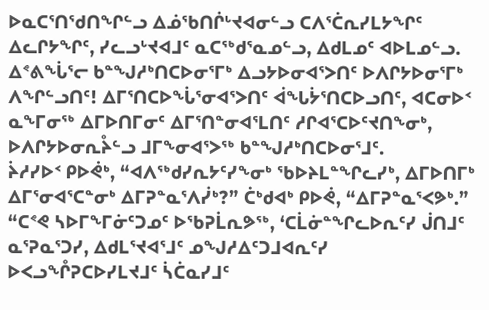ᐅᓇᑕᕐᑎᖁᑎᖏᓪᓗ ᐃᓅᖃᑎᒌᒡᔪᐊᓂᓪᓗ ᑕᐱᕐᑖᕆᓯᒪᔭᖏᑦ ᐃᓚᒋᔭᖏᑦ, ᓯᓚᓗᒡᔪᐊᒧᑦ ᓇᑕᖅᑯᕐᓇᓄᓪᓗ, ᐃᑯᒪᓄᑦ ᐊᐅᒪᓄᓪᓗ.
ᐃᕝᕕᖔᕐᓕ ᑲᓐᖑᓱᒃᑎᑕᐅᓂᕐᒥᒃ ᐃᓗᔭᐅᓂᐊᕐᐳᑎᑦ ᐅᐱᒋᔭᐅᓂᕐᒥᒃ ᐱᖏᓪᓗᑎᑦ! ᐃᒥᕐᑎᑕᐅᖔᕐᓂᐊᕐᐳᑎᑦ ᐋᖓᔮᕐᑎᑕᐅᓗᑎᑦ, ᐊᑕᓂᐅᑉ ᓇᖕᒥᓂᖅ ᐃᒥᐅᑎᒥᓂᑦ ᐃᒥᕐᑎᓐᓂᐊᕐᒪᑎᑦ ᓱᒋᐊᕐᑕᐅᑦᔪᑎᖕᓂᒃ, ᐅᐱᒋᔭᐅᓂᕆᔧᓪᓗ ᒧᒥᖕᓂᐊᕐᐳᖅ ᑲᓐᖑᓱᒃᑎᑕᐅᓂᕐᒧᑦ.
ᔩᓱᓯᐅᑉ ᑭᐅᕚᒃ, “ᐊᐱᖅᑯᓯᕆᔭᑦᓯᖕᓂᒃ ᖃᐅᔨᒪᓐᖏᓚᓯᒃ, ᐃᒥᐅᑎᒥᒃ ᐃᒥᕐᓂᐊᕐᑕᓐᓂᒃ ᐃᒥᕈᓐᓇᕐᐱᓰᒃ?” ᑖᒃᑯᐊᒃ ᑭᐅᕚ, “ᐃᒥᕈᓐᓇᕐᐸᕗᒃ.”
“ᑕᕝᕙ ᓴᐅᒥᖕᒥᓃᑦᑐᓄᑦ ᐅᖃᕈᒫᕆᕗᖅ, ‘ᑕᒫᓃᓐᖏᓚᐅᕆᑦᓯ ᒎᑎᒧᑦ ᓇᕐᕈᓇᕐᑐᓯ, ᐃᑯᒪᕐᔪᐊᕐᒧᑦ ᓄᖑᓱᐃᑦᑐᒧᐊᕆᑦᓯ ᐅᐸᓗᖕᒊᕈᑕᐅᓯᒪᔪᒧᑦ ᓵᑖᓇᓯᒧᑦ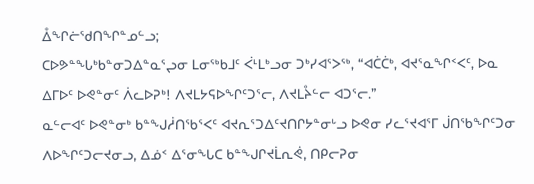ᐂᖏᓖᖁᑎᖏᓐᓄᓪᓗ;
ᑕᐅᕗᓐᖓᒃᑲᓐᓂᑐᐃᓐᓇᕐᖢᓂ ᒪᓂᖅᑲᒧᑦ ᐹᒻᒪᒃᓗᓂ ᑐᒃᓯᐊᕐᐳᖅ, “ᐊᑖᑖᒃ, ᐊᔪᕐᓇᖏᑉᐸᑦ, ᐅᓇ ᐃᒥᐅᑦ ᐅᕙᓐᓂᑦ ᐲᓚᐅᕈᒃ! ᐱᔪᒪᔭᕋᐅᖏᑦᑐᕐᓕ, ᐱᔪᒪᔧᓪᓕ ᐊᑐᕐᓕ.”
ᓇᓪᓕᐊᑦ ᐅᕙᓐᓂᒃ ᑲᓐᖑᓲᑎᖃᕐᐸᑦ ᐊᔪᕆᕐᑐᐃᑦᔪᑎᒋᔭᓐᓂᒡᓗ ᐅᕙᓂ ᓯᓚᕐᔪᐊᕐᒥ ᒎᑎᖃᖏᑦᑐᓂ ᐱᐅᖏᑦᑐᓕᔪᓂᓗ, ᐃᓅᑉ ᐃᕐᓂᖓᑕ ᑲᓐᖑᒋᔪᒫᕆᕚ, ᑎᑭᓕᕈᓂ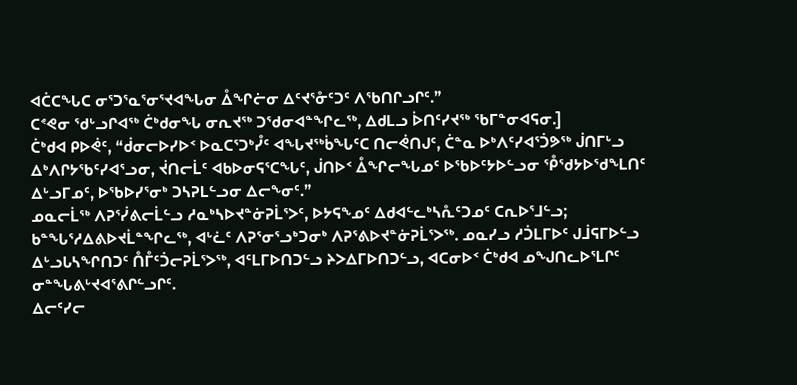ᐊᑖᑕᖓᑕ ᓂᕐᑐᕐᓇᕐᓂᕐᔪᐊᖓᓂ ᐂᖏᓖᓂ ᐃᑦᔪᕐᓁᑦᑐᑦ ᐱᖃᑎᒋᓗᒋᑦ.”
ᑕᕝᕙᓂ ᖁᒡᓗᒋᐊᖅ ᑖᒃᑯᓂᖓ ᓂᕆᔪᖅ ᑐᖁᓂᐊᓐᖏᓚᖅ, ᐃᑯᒪᓗ ᐆᑎᑦᓯᔪᖅ ᖃᒥᓐᓂᐊᕋᓂ.]
ᑖᒃᑯᐊ ᑭᐅᕚᑦ, “ᑰᓂᓕᐅᓯᐅᑉ ᐅᓇᑕᕐᑐᒃᓮᑦ ᐊᖓᔪᖅᑳᖓᑦᑕ ᑎᓕᕚᑎᒍᑦ, ᑖᓐᓇ ᐅᒃᐱᑦᓯᐊᕐᑑᕗᖅ ᒎᑎᒥᒡᓗ ᐃᒃᐱᒋᔭᖃᑦᓯᐊᕐᓗᓂ, ᔫᑎᓕᒫᑦ ᐊᑲᐅᓂᕋᕐᑕᖓᑦ, ᒎᑎᐅᑉ ᐂᖏᓕᖓᓄᑦ ᐅᖃᐅᑦᔭᐅᓪᓗᓂ ᕾᖁᔭᐅᖁᖕᒪᑎᑦ ᐃᒡᓗᒥᓄᑦ, ᐅᖃᐅᓯᕐᓂᒃ ᑐᓴᕈᒪᓪᓗᓂ ᐃᓕᖕᓂᑦ.”
ᓄᓇᓕᒫᖅ ᐱᕈᕐᓰᕕᓕᒫᓪᓗ ᓱᓇᒃᓴᐅᔪᓐᓃᕈᒫᕐᐳᑦ, ᐅᔭᕋᖕᓄᑦ ᐃᑯᐊᓪᓚᒃᓴᕅᑦᑐᓄᑦ ᑕᕆᐅᕐᒧᓪᓗ; ᑲᓐᖓᕐᓱᐃᕕᐅᔪᒫᓐᖏᓚᖅ, ᐊᒡᓛᑦ ᐱᕈᕐᓂᕐᓗᒃᑐᓂᒃ ᐱᕈᕐᕕᐅᔪᓐᓃᕈᒫᕐᐳᖅ. ᓄᓇᓯᓗ ᓱᑑᒪᒥᐅᑦ ᒍᒨᕋᒥᐅᓪᓗ ᐃᒡᓗᒐᓴᖏᑎᑐᑦ ᑍᒤᑦᑑᓕᕈᒫᕐᐳᖅ, ᐊᑦᒪᒥᐅᑎᑐᓪᓗ ᔨᐳᐃᒥᐅᑎᑐᓪᓗ, ᐊᑕᓂᐅᑉ ᑖᒃᑯᐊ ᓄᖑᑎᓚᐅᕐᒪᒋᑦ ᓂᓐᖓᕕᒡᔪᐊᕐᕕᒋᓪᓗᒋᑦ.
ᐃᓕᑦᓯᓕ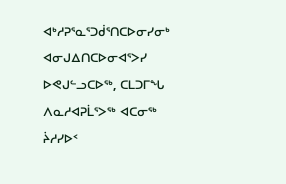ᐊᒃᓱᕈᕐᓇᕐᑐᑰᕐᑎᑕᐅᓂᓯᓂᒃ ᐊᓂᒍᐃᑎᑕᐅᓂᐊᕐᐳᓯ ᐅᕙᒍᓪᓗᑕᐅᖅ, ᑕᒪᑐᒥᖓ ᐱᓇᓱᐊᕈᒫᕐᐳᖅ ᐊᑕᓂᖅ ᔩᓱᓯᐅᑉ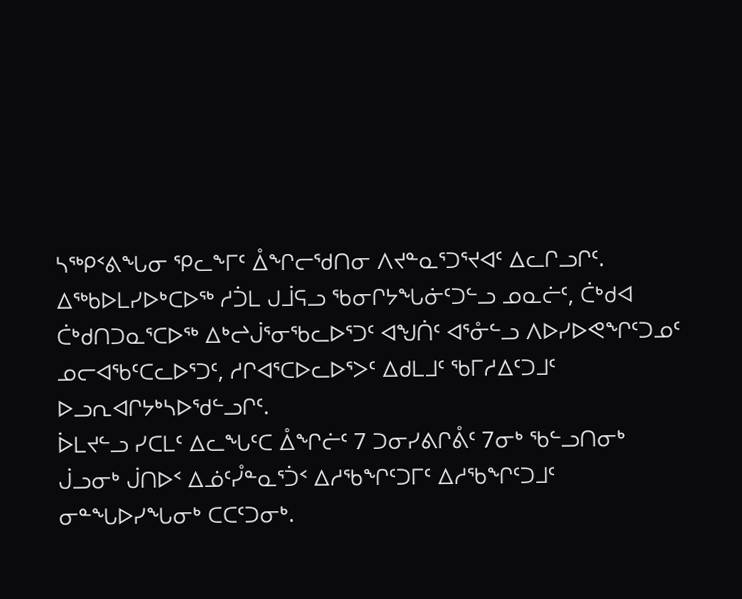ᓴᖅᑭᑉᕕᖓᓂ ᕿᓚᖕᒥᑦ ᐂᖏᓕᖁᑎᓂ ᐱᔪᓐᓇᕐᑐᕐᔪᐊᑦ ᐃᓚᒋᓗᒋᑦ.
ᐃᖅᑲᐅᒪᓯᐅᒃᑕᐅᖅ ᓱᑑᒪ ᒍᒨᕋᓗ ᖃᓂᒋᔭᖓᓃᑦᑐᓪᓗ ᓄᓇᓖᑦ, ᑖᒃᑯᐊ ᑖᒃᑯᑎᑐᓇᕐᑕᐅᖅ ᐃᒃᖠᒎᕐᓂᖃᓚᐅᕐᑐᑦ ᐊᖑᑏᑦ ᐊᕐᓁᓪᓗ ᐱᐅᓯᐅᕙᖏᑦᑐᓄᑦ ᓄᓕᐊᖃᑦᑕᓚᐅᕐᑐᑦ, ᓱᒋᐊᕐᑕᐅᓚᐅᕐᐳᑦ ᐃᑯᒪᒧᑦ ᖃᒥᓱᐃᑦᑐᒧᑦ ᐅᓗᕆᐊᒋᔭᒃᓴᐅᖁᓪᓗᒋᑦ.
ᐆᒪᔪᓪᓗ ᓯᑕᒪᑦ ᐃᓚᖓᑦᑕ ᐂᖏᓖᑦ 7 ᑐᓂᓯᕕᒋᕔᑦ 7ᓂᒃ ᖃᓪᓗᑎᓂᒃ ᒎᓗᓂᒃ ᒎᑎᐅᑉ ᐃᓅᑦᓮᓐᓇᕐᑑᑉ ᐃᓱᖃᖏᑦᑐᒥᑦ ᐃᓱᖃᖏᑦᑐᒧᑦ ᓂᓐᖓᐅᓯᖓᓂᒃ ᑕᑕᑦᑐᓂᒃ.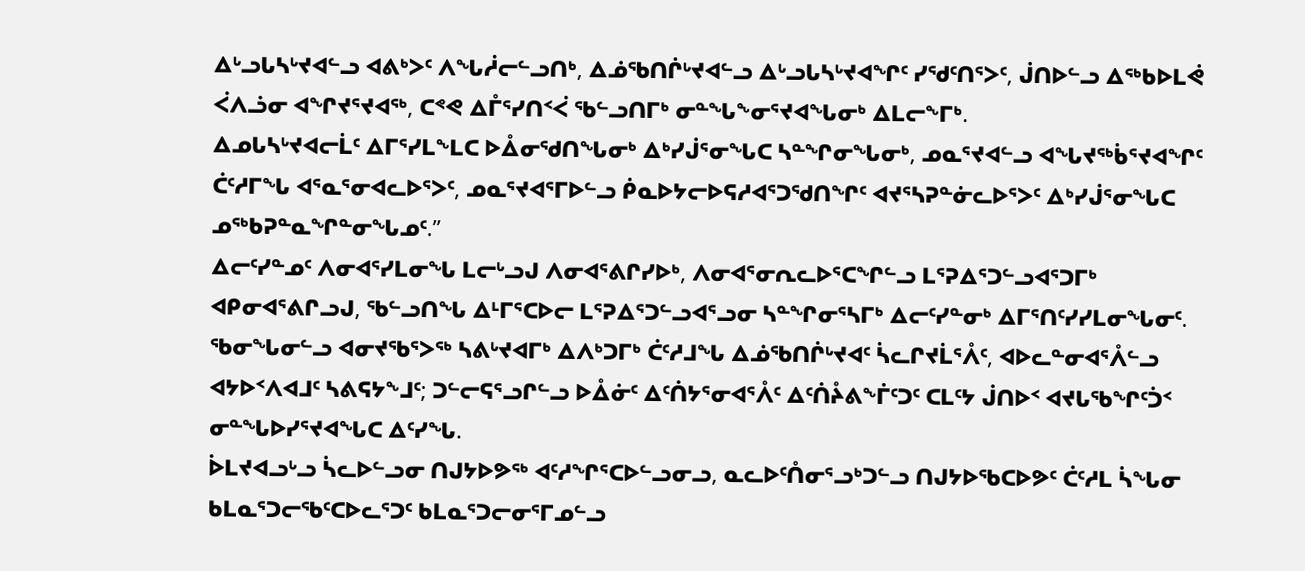ᐃᒡᓗᒐᓴᒡᔪᐊᓪᓗ ᐊᕕᒃᐳᑦ ᐱᖓᓲᓕᓪᓗᑎᒃ, ᐃᓅᖃᑎᒌᒡᔪᐊᓪᓗ ᐃᒡᓗᒐᓴᒡᔪᐊᖏᑦ ᓯᖁᑦᑎᕐᐳᑦ, ᒎᑎᐅᓪᓗ ᐃᖅᑲᐅᒪᕚ ᐹᐱᓘᓂ ᐊᖏᔪᕐᔪᐊᖅ, ᑕᕝᕙ ᐃᒤᕐᓯᑎᑉᐹ ᖃᓪᓗᑎᒥᒃ ᓂᓐᖓᖕᓂᕐᔪᐊᖓᓂᒃ ᐃᒪᓕᖕᒥᒃ.
ᐃᓄᒐᓴᒡᔪᐊᓕᒫᑦ ᐃᒥᕐᓯᒪᖕᒪᑕ ᐅᐂᓂᖁᑎᖓᓂᒃ ᐃᒃᓯᒎᕐᓂᖓᑕ ᓴᓐᖏᓂᖓᓂᒃ, ᓄᓇᕐᔪᐊᓪᓗ ᐊᖓᔪᖅᑳᕐᔪᐊᖏᑦ ᑖᑦᓱᒥᖓ ᐊᕐᓇᕐᓂᐊᓚᐅᕐᐳᑦ, ᓄᓇᕐᔪᐊᕐᒥᐅᓪᓗ ᑮᓇᐅᔭᓕᐅᕋᓱᐊᕐᑐᖁᑎᖏᑦ ᐊᔪᕐᓴᕈᓐᓃᓚᐅᕐᐳᑦ ᐃᒃᓯᒎᕐᓂᖓᑕ ᓄᖅᑲᕈᓐᓇᖏᓐᓂᖓᓄᑦ.”
ᐃᓕᑦᓯᓐᓄᑦ ᐱᓂᐊᕐᓯᒪᓂᖓ ᒪᓕᒡᓗᒍ ᐱᓂᐊᕐᕕᒋᓯᐅᒃ, ᐱᓂᐊᕐᓂᕆᓚᐅᕐᑕᖏᓪᓗ ᒪᕐᕈᐃᕐᑐᓪᓗᐊᕐᑐᒥᒃ ᐊᑭᓂᐊᕐᕕᒋᓗᒍ, ᖃᓪᓗᑎᖓ ᐃᒻᒥᕐᑕᐅᓕ ᒪᕐᕈᐃᕐᑐᓪᓗᐊᕐᓗᓂ ᓴᓐᖏᓂᕐᓴᒥᒃ ᐃᓕᑦᓯᓐᓂᒃ ᐃᒥᕐᑎᑦᓯᓯᒪᓂᖓᓂᑦ.
ᖃᓂᖓᓂᓪᓗ ᐊᓂᔪᖃᕐᐳᖅ ᓴᕕᒡᔪᐊᒥᒃ ᐃᐱᒃᑐᒥᒃ ᑖᑦᓱᒧᖓ ᐃᓅᖃᑎᒌᒡᔪᐊᑦ ᓵᓚᒋᔪᒫᕐᐰᑦ, ᐊᐅᓚᓐᓂᐊᕐᐰᓪᓗ ᐊᔭᐅᑉᐱᐊᒧᑦ ᓴᕕᕋᔭᖕᒧᑦ; ᑐᓪᓕᕋᕐᓗᒋᓪᓗ ᐅᐂᓃᑦ ᐃᑦᑏᔭᕐᓂᐊᕐᐰᑦ ᐃᑦᑏᔧᕕᖕᒦᑦᑐᑦ ᑕᒪᑦᔭ ᒎᑎᐅᑉ ᐊᔪᒐᖃᖏᑦᑑᑉ ᓂᓐᖓᐅᓯᕐᔪᐊᖓᑕ ᐃᑦᓯᖓ.
ᐆᒪᔪᐊᓗᒡᓗ ᓵᓚᐅᓪᓗᓂ ᑎᒍᔭᐅᕗᖅ ᐊᑦᓱᖏᕐᑕᐅᓪᓗᓂᓗ, ᓇᓚᐅᑦᑍᓂᕐᓗᒃᑐᓪᓗ ᑎᒍᔭᐅᖃᑕᐅᕗᑦ ᑖᑦᓱᒪ ᓵᖓᓂ ᑲᒪᓇᕐᑐᓕᖃᑦᑕᐅᓚᕐᑐᑦ ᑲᒪᓇᕐᑐᓕᓂᕐᒥᓄᓪᓗ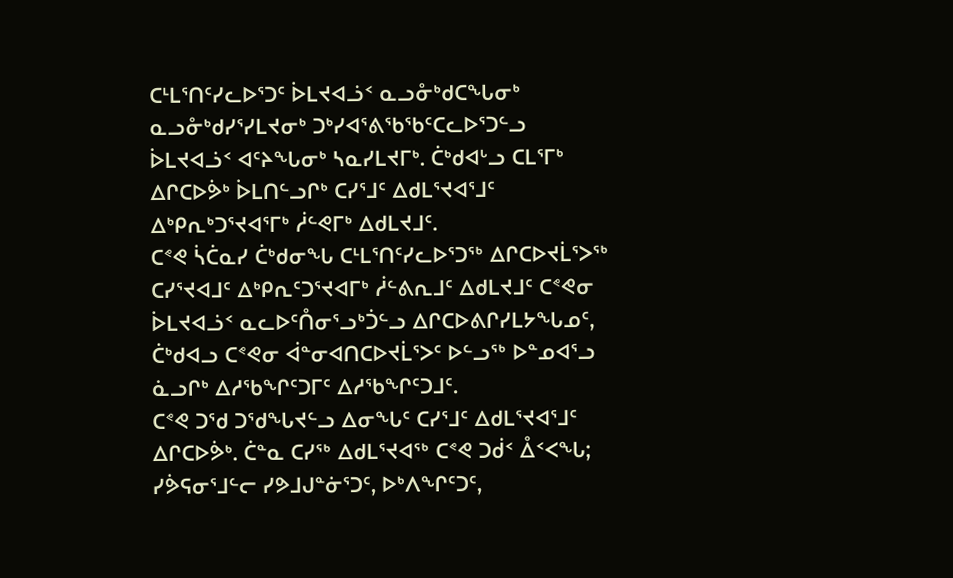ᑕᒻᒪᕐᑎᑦᓯᓚᐅᕐᑐᑦ ᐆᒪᔪᐊᓘᑉ ᓇᓗᓁᒃᑯᑕᖓᓂᒃ ᓇᓗᓁᒃᑯᓯᕐᓯᒪᔪᓂᒃ ᑐᒃᓯᐊᕐᕕᖃᖃᑦᑕᓚᐅᕐᑐᓪᓗ ᐆᒪᔪᐊᓘᑉ ᐊᑦᔨᖓᓂᒃ ᓴᓇᓯᒪᔪᒥᒃ. ᑖᒃᑯᐊᒡᓗ ᑕᒪᕐᒥᒃ ᐃᒋᑕᐅᕘᒃ ᐆᒪᑎᓪᓗᒋᒃ ᑕᓯᕐᒧᑦ ᐃᑯᒪᕐᔪᐊᕐᒧᑦ ᐃᒃᑭᕆᒃᑐᕐᔪᐊᕐᒥᒃ ᓲᓪᕙᒥᒃ ᐃᑯᒪᔪᒧᑦ.
ᑕᕝᕙ ᓵᑖᓇᓯ ᑖᒃᑯᓂᖓ ᑕᒻᒪᕐᑎᑦᓯᓚᐅᕐᑐᖅ ᐃᒋᑕᐅᔪᒫᕐᐳᖅ ᑕᓯᕐᔪᐊᒧᑦ ᐃᒃᑭᕆᑦᑐᕐᔪᐊᒥᒃ ᓲᓪᕕᕆᒧᑦ ᐃᑯᒪᔪᒧᑦ ᑕᕝᕙᓂ ᐆᒪᔪᐊᓘᑉ ᓇᓚᐅᑦᑍᓂᕐᓗᒃᑑᓪᓗ ᐃᒋᑕᐅᕕᒋᓯᒪᔭᖓᓄᑦ, ᑖᒃᑯᐊᓗ ᑕᕝᕙᓂ ᐋᓐᓂᐊᑎᑕᐅᔪᒫᕐᐳᑦ ᐅᓪᓗᖅ ᐅᓐᓄᐊᕐᓗ ᓈᓗᒋᒃ ᐃᓱᖃᖏᑦᑐᒥᑦ ᐃᓱᖃᖏᑦᑐᒧᑦ.
ᑕᕝᕙ ᑐᖁ ᑐᖁᖓᔪᓪᓗ ᐃᓂᖓᑦ ᑕᓯᕐᒧᑦ ᐃᑯᒪᕐᔪᐊᕐᒧᑦ ᐃᒋᑕᐅᕘᒃ. ᑖᓐᓇ ᑕᓯᖅ ᐃᑯᒪᕐᔪᐊᖅ ᑕᕝᕙ ᑐᑰᑉ ᐂᑉᐸᖓ;
ᓯᕘᕋᓂᕐᒧᓪᓕ ᓯᕗᒧᒍᓐᓃᕐᑐᑦ, ᐅᒃᐱᖏᑦᑐᑦ,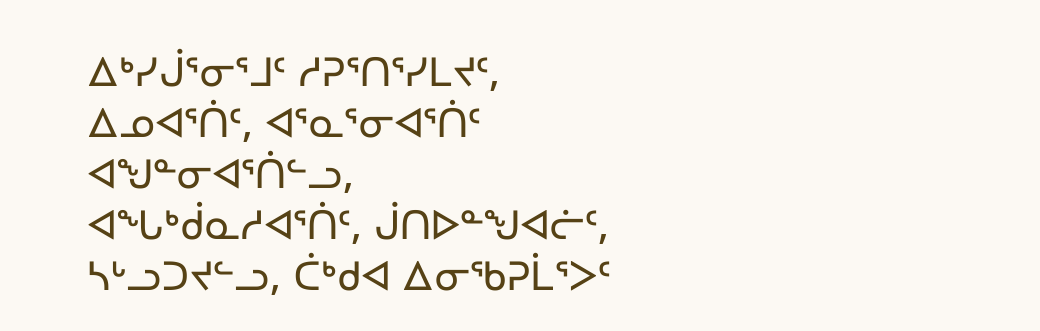ᐃᒃᓯᒎᕐᓂᕐᒧᑦ ᓱᕈᕐᑎᕐᓯᒪᔪᑦ, ᐃᓄᐊᕐᑏᑦ, ᐊᕐᓇᕐᓂᐊᕐᑏᑦ ᐊᖑᓐᓂᐊᕐᑏᓪᓗ, ᐊᖓᒃᑰᓇᓱᐊᕐᑏᑦ, ᒎᑎᐅᓐᖑᐊᓖᑦ, ᓴᒡᓗᑐᔪᓪᓗ, ᑖᒃᑯᐊ ᐃᓂᖃᕈᒫᕐᐳᑦ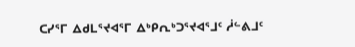ᑕᓯᕐᒥ ᐃᑯᒪᕐᔪᐊᕐᒥ ᐃᒃᑭᕆᒃᑐᕐᔪᐊᕐᒧᑦ ᓲᓪᕕᒧᑦ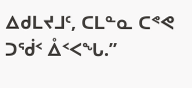ᐃᑯᒪᔪᒧᑦ, ᑕᒪᓐᓇ ᑕᕝᕙ ᑐᖂᑉ ᐂᑉᐸᖓ.”